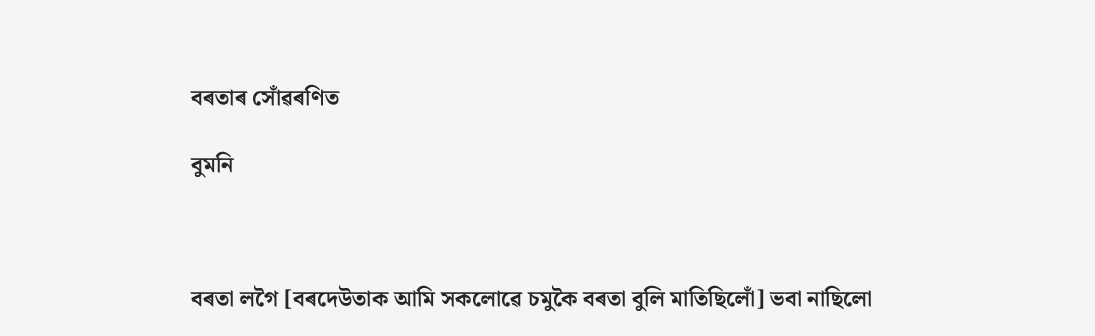বৰতাৰ সোঁৱৰণিত

বুমনি



বৰতা লগৈ [বৰদেউতাক আমি সকলোৱে চমুকৈ বৰতা বুলি মাতিছিলোঁ] ভবা নাছিলো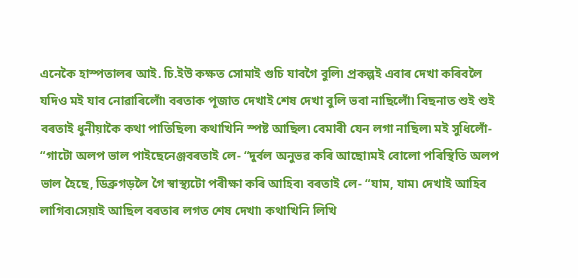এনেকৈ হাস্পতালৰ আই. চি.ইউ কক্ষত সোমাই গুচি যাবগৈ বুলি৷ প্ৰকল্পই এবাৰ দেখা কৰিবলৈ যদিও মই যাব নোৱাৰিলোঁ৷ বৰতাক পূজাত দেখাই শেষ দেখা বুলি ভবা নাছিলোঁ৷ বিছনাত শুই শুই বৰতাই ধুনীয়াকৈ কথা পাতিছিল৷ কথাখিনি স্পষ্ট আছিল৷ বেমাৰী যেন লগা নাছিল৷ মই সুধিলোঁ- “গাটো অলপ ভাল পাইছেনেঞ্জবৰতাই লে- “দুৰ্বল অনুভৱ কৰি আছো৷মই বোলো পৰিস্থিতি অলপ ভাল হৈছে, ডিব্ৰুগড়লৈ গৈ স্বাস্থ্যটো পৰীক্ষা কৰি আহিব৷ বৰতাই লে- “যাম, যাম৷ দেখাই আহিব লাগিব৷সেয়াই আছিল বৰতাৰ লগত শেষ দেখা৷ কথাখিনি লিখি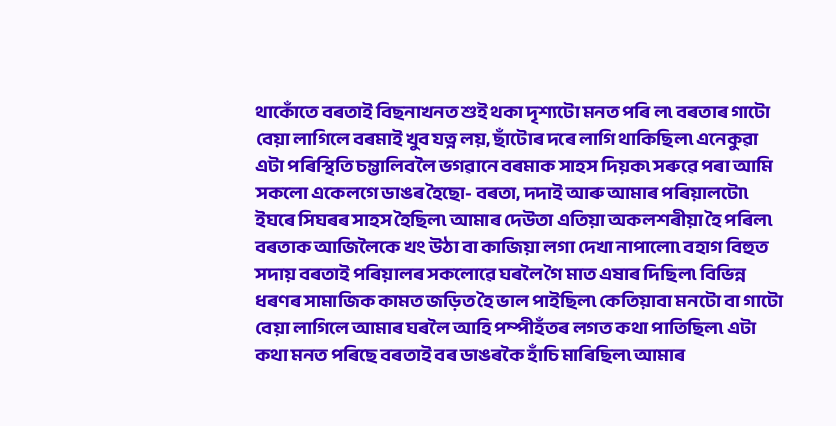থাকোঁতে বৰতাই বিছনাখনত শুই থকা দৃশ্যটো মনত পৰি ল৷ বৰতাৰ গাটো বেয়া লাগিলে বৰমাই খুব যত্ন লয়, ছাঁটোৰ দৰে লাগি থাকিছিল৷ এনেকুৱা এটা পৰিস্থিতি চম্ভালিবলৈ ভগৱানে বৰমাক সাহস দিয়ক৷ সৰুৱে পৰা আমি সকলো একেলগে ডাঙৰ হৈছো- বৰতা, দদাই আৰু আমাৰ পৰিয়ালটো৷ ইঘৰে সিঘৰৰ সাহস হৈছিল৷ আমাৰ দেউতা এতিয়া অকলশৰীয়া হৈ পৰিল৷ বৰতাক আজিলৈকে খং উঠা বা কাজিয়া লগা দেখা নাপালো৷ বহাগ বিহুত সদায় বৰতাই পৰিয়ালৰ সকলোৱে ঘৰলৈ গৈ মাত এষাৰ দিছিল৷ বিভিন্ন ধৰণৰ সামাজিক কামত জড়িত হৈ ভাল পাইছিল৷ কেতিয়াবা মনটো বা গাটো বেয়া লাগিলে আমাৰ ঘৰলৈ আহি পম্পীহঁতৰ লগত কথা পাতিছিল৷ এটা কথা মনত পৰিছে বৰতাই বৰ ডাঙৰকৈ হাঁচি মাৰিছিল৷ আমাৰ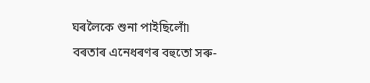ঘৰলৈকে শুনা পাইছিলোঁ৷ বৰতাৰ এনেধৰণৰ বহুতো সৰু-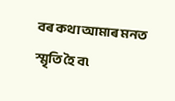বৰ কথা আমাৰ মনত স্মৃতি হৈ ব৷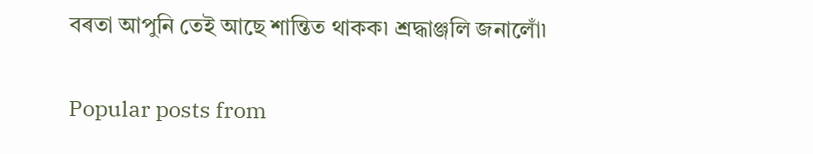বৰতা আপুনি তেই আছে শান্তিত থাকক৷ শ্ৰদ্ধাঞ্জলি জনালোঁ৷

Popular posts from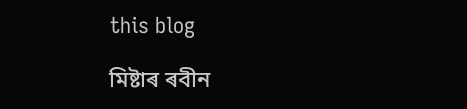this blog

মিষ্টাৰ ৰবীন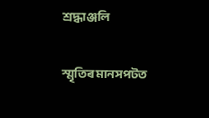শ্ৰদ্ধাঞ্জলি

স্মৃতিৰ মানসপটত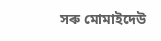সৰু মোমাইদেউ